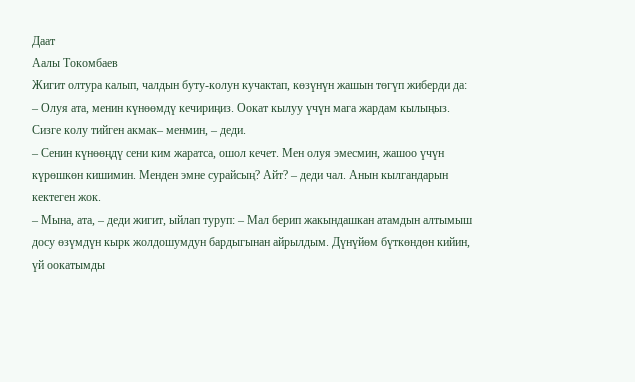Даат
Аалы Токомбаев
Жигит олтура калып, чалдын буту-колун кучактап, көзүнүн жашын төгүп жиберди да:
– Олуя ата, менин күнөөмдү кечириңиз. Оокат кылуу үчүн мага жардам кылыңыз. Сизге колу тийген акмак– менмин, – деди.
– Сенин күнөөңдү сени ким жаратса, ошол кечет. Мен олуя эмесмин, жашоо үчүн күрөшкөн кишимин. Менден эмне сурайсың? Айт? – деди чал. Анын кылгандарын кектеген жок.
– Мына, ата, – деди жигит, ыйлап туруп: – Мал берип жакындашкан атамдын алтымыш досу өзүмдүн кырк жолдошумдун бардыгынан айрылдым. Дүнүйөм бүткөндөн кийин, үй оокатымды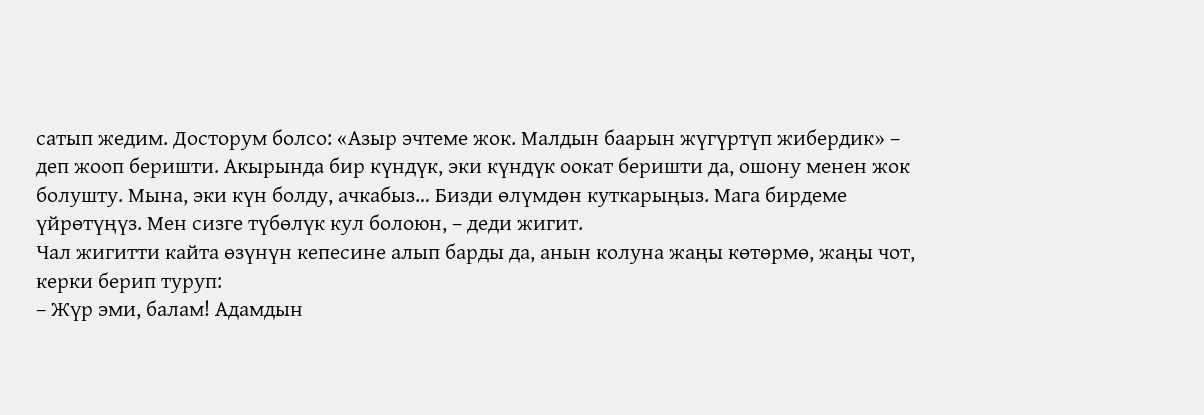сатып жедим. Досторум болсо: «Азыр эчтеме жок. Малдын баарын жүгүртүп жибердик» – деп жооп беришти. Акырында бир күндүк, эки күндүк оокат беришти да, ошону менен жок болушту. Мына, эки күн болду, ачкабыз… Бизди өлүмдөн куткарыңыз. Мага бирдеме үйрөтүңүз. Мен сизге түбөлүк кул болоюн, – деди жигит.
Чал жигитти кайта өзүнүн кепесине алып барды да, анын колуна жаңы көтөрмө, жаңы чот, керки берип туруп:
– Жүр эми, балам! Адамдын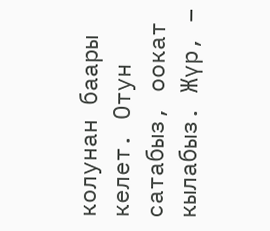колунан баары келет. Отун сатабыз, оокат кылабыз. Жүр, –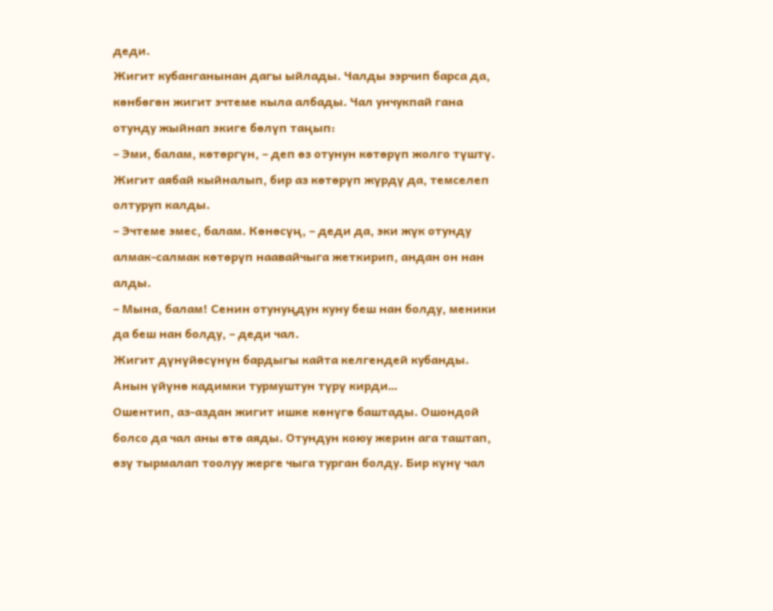деди.
Жигит кубанганынан дагы ыйлады. Чалды ээрчип барса да, көнбөгөн жигит эчтеме кыла албады. Чал унчукпай гана отунду жыйнап экиге бөлүп таңып:
– Эми, балам, көтөргүн, – деп өз отунун көтөрүп жолго түштү. Жигит аябай кыйналып, бир аз көтөрүп жүрдү да, темселеп олтуруп калды.
– Эчтеме эмес, балам. Көнөсүң, – деди да, эки жүк отунду алмак-салмак көтөрүп наавайчыга жеткирип, андан он нан алды.
– Мына, балам! Сенин отунуңдун куну беш нан болду, меники да беш нан болду, – деди чал.
Жигит дүнүйөсүнүн бардыгы кайта келгендей кубанды. Анын үйүнө кадимки турмуштун түрү кирди…
Ошентип, аз-аздан жигит ишке көнүгө баштады. Ошондой болсо да чал аны өтө аяды. Отундун коюу жерин ага таштап, өзү тырмалап тоолуу жерге чыга турган болду. Бир күнү чал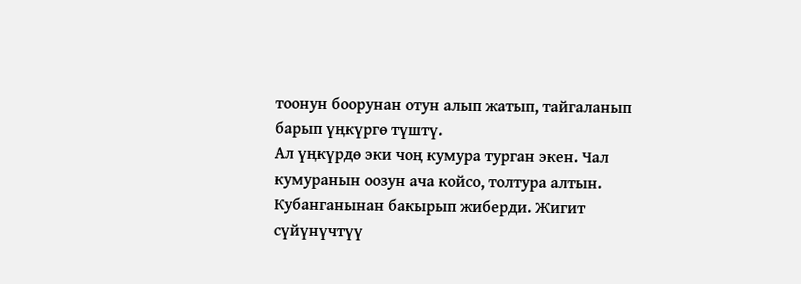тоонун боорунан отун алып жатып, тайгаланып барып үңкүргө түштү.
Ал үңкүрдө эки чоң кумура турган экен. Чал кумуранын оозун ача койсо, толтура алтын. Кубанганынан бакырып жиберди. Жигит сүйүнүчтүү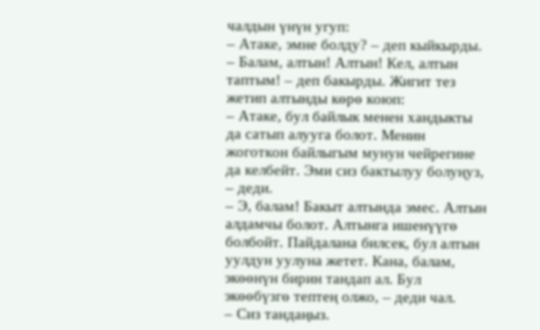чалдын үнүн угуп:
– Атаке, эмне болду? – деп кыйкырды.
– Балам, алтын! Алтын! Кел, алтын таптым! – деп бакырды. Жигит тез жетип алтынды көрө коюп:
– Атаке, бул байлык менен хандыкты да сатып алууга болот. Менин жоготкон байлыгым мунун чейрегине да келбейт. Эми сиз бактылуу болуңуз, – деди.
– Э, балам! Бакыт алтында эмес. Алтын алдамчы болот. Алтынга ишенүүгө болбойт. Пайдалана билсек, бул алтын уулдун уулуна жетет. Кана, балам, экөөнүн бирин тандап ал. Бул экөөбүзгө тептең олжо, – деди чал.
– Сиз тандаңыз.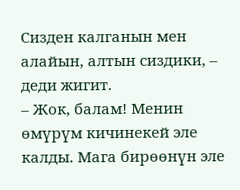Сизден калганын мен алайын, алтын сиздики, – деди жигит.
– Жок, балам! Менин өмүрүм кичинекей эле калды. Мага бирөөнүн эле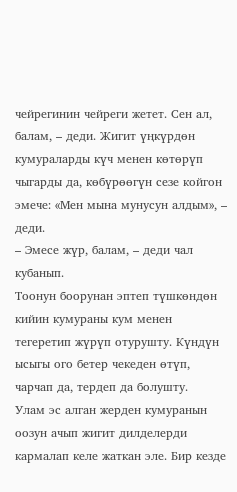чейрегинин чейреги жетет. Сен ал, балам, – деди. Жигит үңкүрдөн кумураларды күч менен көтөрүп чыгарды да, көбүрөөгүн сезе койгон эмече: «Мен мына мунусун алдым», – деди.
– Эмесе жүр, балам, – деди чал кубанып.
Тоонун боорунан эптеп түшкөндөн кийин кумураны кум менен тегеретип жүрүп отурушту. Күндүн ысыгы ого бетер чекеден өтүп, чарчап да, тердеп да болушту.
Улам эс алган жерден кумуранын оозун ачып жигит дилделерди кармалап келе жаткан эле. Бир кезде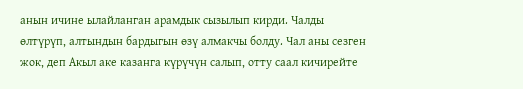анын ичине ылайланган арамдык сызылып кирди. Чалды өлтүрүп, алтындын бардыгын өзү алмакчы болду. Чал аны сезген жок, деп Акыл аке казанга күрүчүн салып, отту саал кичирейте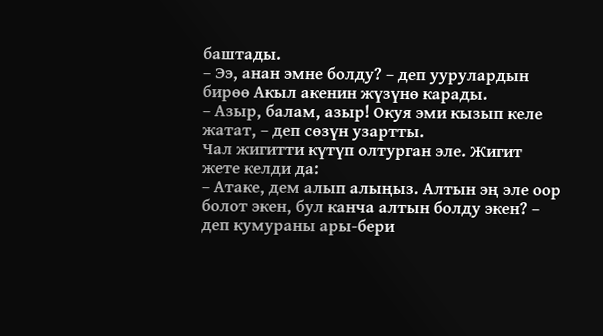баштады.
– Ээ, анан эмне болду? – деп уурулардын бирөө Акыл акенин жүзүнө карады.
– Азыр, балам, азыр! Окуя эми кызып келе жатат, – деп сөзүн узартты.
Чал жигитти күтүп олтурган эле. Жигит жете келди да:
– Атаке, дем алып алыңыз. Алтын эң эле оор болот экен, бул канча алтын болду экен? – деп кумураны ары-бери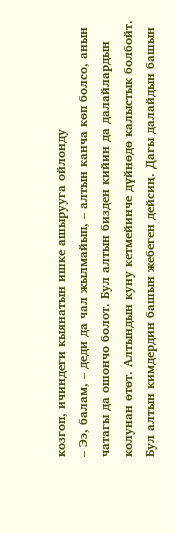козгоп, ичиндеги кыянатын ишке ашырууга ойлонду
– Ээ, балам, – деди да чал жылмайып, – алтын канча көп болсо, анын чатагы да ошончо болот. Бул алтын бизден кийин да далайлардын колунан өтөт. Алтындын куну кетмейинче дүйнөдө калыстык болбойт. Бул алтын кимдердин башын жебеген дейсиң. Дагы далайдын башын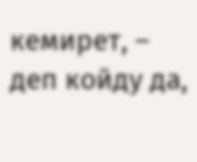кемирет, – деп койду да,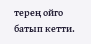терең ойго батып кетти.